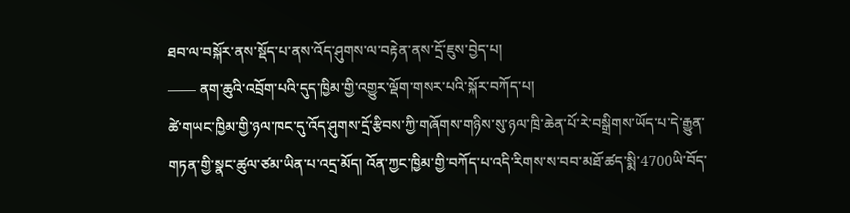ཐབ་ལ་བསྐོར་ནས་སྡོད་པ་ནས་འོད་ཤུགས་ལ་བརྟེན་ནས་དྲོ་ཇུས་བྱེད་པ།
—— ནག་ཆུའི་འབྲོག་པའི་དུད་ཁྱིམ་གྱི་འགྱུར་ལྡོག་གསར་པའི་སྐོར་བཀོད་པ།
ཚེ་གཡང་ཁྱིམ་གྱི་ཉལ་ཁང་དུ་འོད་ཤུགས་དྲོ་རྩིབས་ཀྱི་གཞོགས་གཉིས་སུ་ཉལ་ཁྲི་ཆེན་པོ་རེ་བསྒྲིགས་ཡོད་པ་དེ་རྒྱུན་གཏན་གྱི་སྣང་ཚུལ་ཙམ་ཡིན་པ་འདྲ་མོད། འོན་ཀྱང་ཁྱིམ་གྱི་བཀོད་པ་འདི་རིགས་ས་བབ་མཐོ་ཚད་སྨི་4700ཡི་བོད་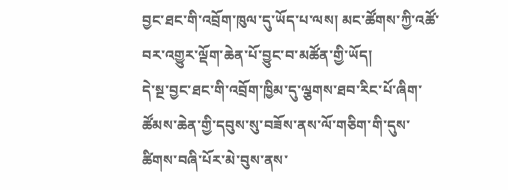བྱང་ཐང་གི་འབྲོག་ཁུལ་དུ་ཡོད་པ་ལས། མང་ཚོགས་ཀྱི་འཚོ་བར་འགྱུར་ལྡོག་ཆེན་པོ་བྱུང་བ་མཚོན་གྱི་ཡོད།
དེ་སྔ་བྱང་ཐང་གི་འབྲོག་ཁྱིམ་དུ་ལྕགས་ཐབ་རིང་པོ་ཞིག་ཚོམས་ཆེན་གྱི་དབུས་སུ་བཟོས་ནས་ལོ་གཅིག་གི་དུས་ཚིགས་བཞི་པོར་མེ་བུས་ནས་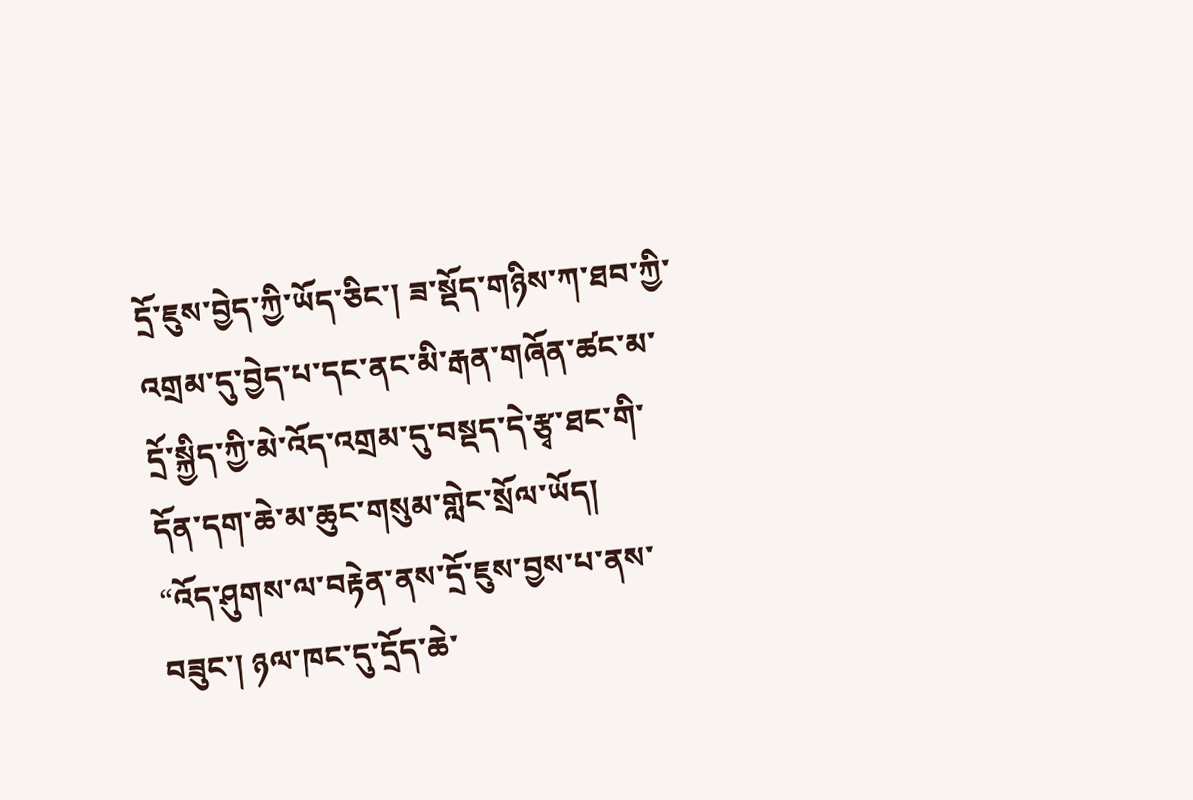དྲོ་ཇུས་བྱེད་ཀྱི་ཡོད་ཅིང་། ཟ་སྡོད་གཉིས་ཀ་ཐབ་ཀྱི་འགྲམ་དུ་བྱེད་པ་དང་ནང་མི་རྒན་གཞོན་ཚང་མ་དྲོ་སྐྱིད་ཀྱི་མེ་འོད་འགྲམ་དུ་བསྡད་དེ་རྩྭ་ཐང་གི་དོན་དག་ཆེ་མ་ཆུང་གསུམ་གླེང་སྲོལ་ཡོད།
“འོད་ཤུགས་ལ་བརྟེན་ནས་དྲོ་ཇུས་བྱས་པ་ནས་བཟུང་། ཉལ་ཁང་དུ་དྲོད་ཆེ་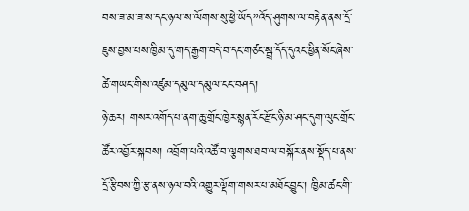བས་ཟ་མ་ཟ་ས་དང་ཉལ་ས་ལོགས་སུ་ཕྱེ་ཡོད”འོད་ཤུགས་ལ་བརྟེན་ནས་དྲོ་ཇུས་བྱས་པས་ཁྱིམ་དུ་གད་རྒྱག་བདེ་བ་དང་གཙང་སྦྲ་དོད་དུའང་ཕྱིན་སོང་ཞེས་ཚེ་གཡང་གིས་འཛུམ་དམུལ་དམུལ་ངང་བཤད།
ཉེ་ཆར། གསར་འགོད་པ་ནག་ཆུ་གྲོང་ཁྱེར་སྙན་རོང་རྫོང་ཉི་མ་ཤང་དུག་ལུང་གྲོང་ཚོར་འབྱོར་སྐབས། འབྲོག་པའི་འཚོ་བ་ལྕགས་ཐབ་ལ་བསྐོར་ནས་སྡོད་པ་ནས་དྲོ་རྩིབས་ཀྱི་རྩ་ནས་ཉལ་བའི་འགྱུར་ལྡོག་གསར་པ་མཐོང་བྱུང་། ཁྱིམ་ཚང་གི་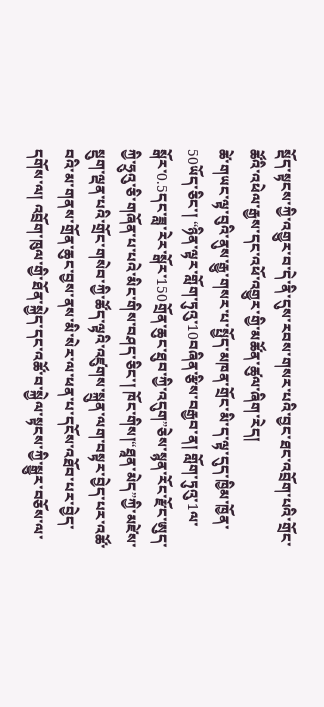སྡོད་སྟངས་ཀྱི་འགྱུར་བ་དེ་ནི་དུས་རབས་གསར་པའི་བྱང་ཐང་འབྲོག་པའི་གྲོང་ཚོའི་འཕེལ་རྒྱས་དང་འཕོ་འགྱུར་གྱི་མཚོན་ཚུལ་ཞིག་རེད།
ཚེ་གཡང་ལྟ་བུའི་ནུས་རྒྱུ་གསར་པ་སྤྱོད་མཁན་གྲོང་མི་ད་ལྟ་དུད་ཁྱིམ་ཁྱོན་50ཡོད་ཅིང་། “ཉིན་ལྟར་གློག་ཏུའུ་10བཞིན་རྩིས་བརྒྱབ་ན། གློག་ཏུའུ་1ལ་སྒོར་0.5དང་ཟླ་རེར་སྒོར་150གྲོན་ཆུང་ཐུབ་ཀྱི་འདུག”ཅེས་སྙན་རོང་རྫོང་ཨུད་ཀྱི་ཧྲུའུ་ཅི་གཞོན་པ་པའེ་མིང་གིས་བཤད་ཅིང་། ཁོང་གིས།“ཐཱན་མེད”ཀྱི་མཛེས་སྡུག་ལྡན་པའི་གྲོང་གསེབ་ཀྱི་ཚོད་ལྟའི་འཛུགས་སྐྲུན་ལག་བསྟར་བྱེད་པར་འཚོ་བའི་མ་གནས་གྲོན་ཆུང་བྱས་ནས་མི་སེར་ལ་ཕན་པ་དངོས་འཐོབ་པར་བྱེད་དགོས་ལ། འབྲོག་ཁུལ་གྱི་ཐོན་སྐྱེད་དང་འཚོ་བ་སྐྱེལ་སྟངས་ཀྱི་སྒྱུར་བཅོས་ལ་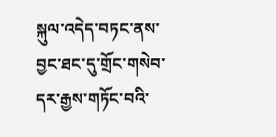སྐུལ་འདེད་བཏང་ནས་བྱང་ཐང་དུ་གྲོང་གསེབ་དར་རྒྱས་གཏོང་བའི་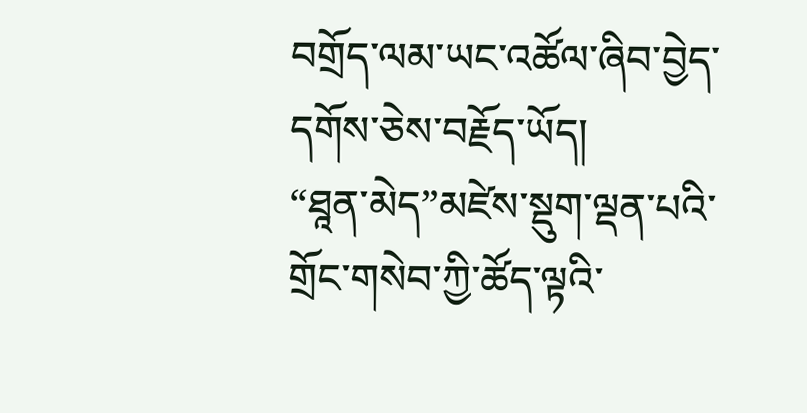བགྲོད་ལམ་ཡང་འཚོལ་ཞིབ་བྱེད་དགོས་ཅེས་བརྗོད་ཡོད།
“ཐཱན་མེད”མཛེས་སྡུག་ལྡན་པའི་གྲོང་གསེབ་ཀྱི་ཚོད་ལྟའི་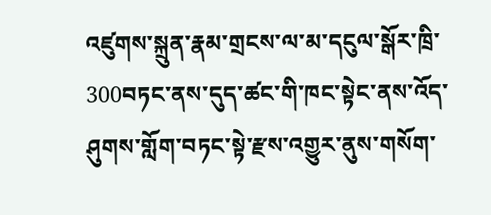འཛུགས་སྐྲུན་རྣམ་གྲངས་ལ་མ་དངུལ་སྒོར་ཁྲི་300བཏང་ནས་དུད་ཚང་གི་ཁང་སྟེང་ནས་འོད་ཤུགས་གློག་བཏང་སྟེ་རྫས་འགྱུར་ནུས་གསོག་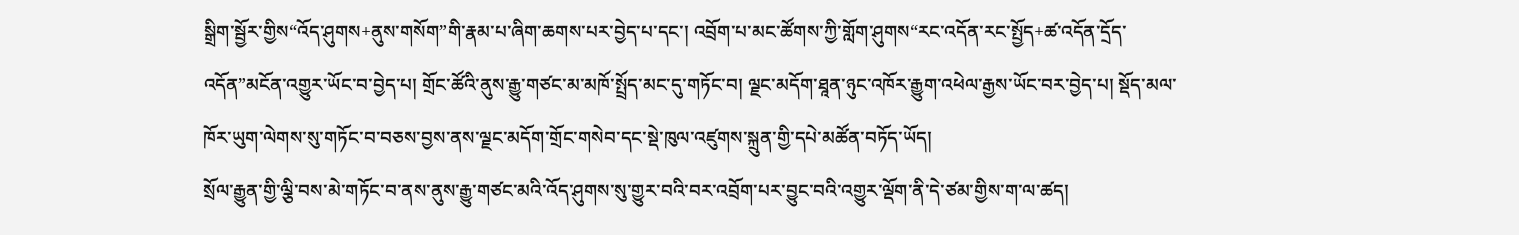སྒྲིག་སྦྱོར་གྱིས“འོད་ཤུགས+ནུས་གསོག”གི་རྣམ་པ་ཞིག་ཆགས་པར་བྱེད་པ་དང་། འབྲོག་པ་མང་ཚོགས་ཀྱི་གློག་ཤུགས“རང་འདོན་རང་སྤྱོད+ཚ་འདོན་དྲོད་འདོན”མངོན་འགྱུར་ཡོང་བ་བྱེད་པ། གྲོང་ཚོའི་ནུས་རྒྱུ་གཙང་མ་མཁོ་སྤྲོད་མང་དུ་གཏོང་བ། ལྗང་མདོག་ཐཱན་ཉུང་འཁོར་རྒྱུག་འཕེལ་རྒྱས་ཡོང་བར་བྱེད་པ། སྡོད་མལ་ཁོར་ཡུག་ལེགས་སུ་གཏོང་བ་བཅས་བྱས་ནས་ལྗང་མདོག་གྲོང་གསེབ་དང་སྡེ་ཁུལ་འཛུགས་སྐྲུན་གྱི་དཔེ་མཚོན་བཏོད་ཡོད།
སྲོལ་རྒྱུན་གྱི་ལྕི་བས་མེ་གཏོང་བ་ནས་ནུས་རྒྱུ་གཙང་མའི་འོད་ཤུགས་སུ་གྱུར་བའི་བར་འབྲོག་པར་བྱུང་བའི་འགྱུར་ལྡོག་ནི་དེ་ཙམ་གྱིས་ག་ལ་ཚད།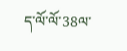ད་ལོ་ལོ་38ལ་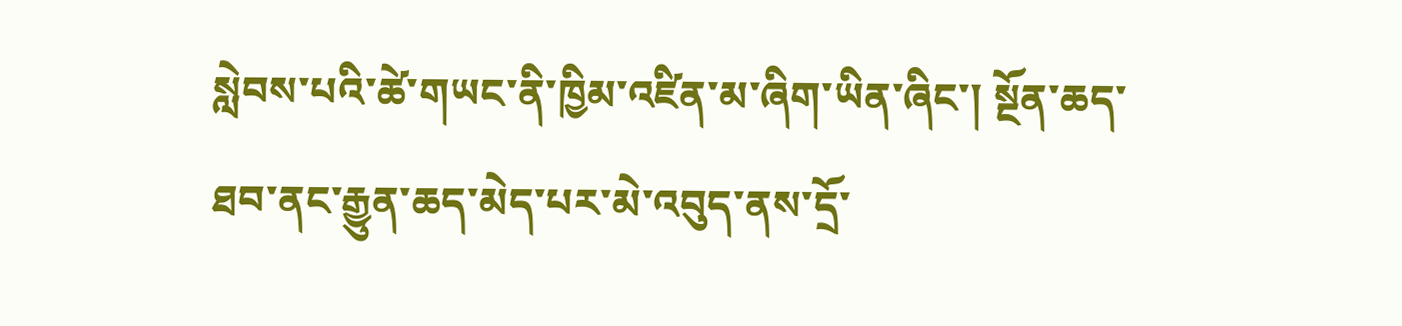སླེབས་པའི་ཚེ་གཡང་ནི་ཁྱིམ་འཛིན་མ་ཞིག་ཡིན་ཞིང་། སྔོན་ཆད་ཐབ་ནང་རྒྱུན་ཆད་མེད་པར་མེ་འབུད་ནས་དྲོ་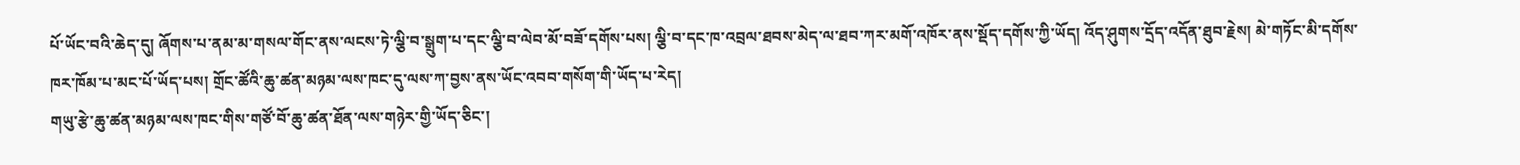པོ་ཡོང་བའི་ཆེད་དུ། ཞོགས་པ་ནམ་མ་གསལ་གོང་ནས་ལངས་ཏེ་ལྕི་བ་སྒྲུག་པ་དང་ལྕི་བ་ལེབ་མོ་བཟོ་དགོས་པས། ལྕི་བ་དང་ཁ་འབྲལ་ཐབས་མེད་ལ་ཐབ་ཀར་མགོ་འཁོར་ནས་སྡོད་དགོས་ཀྱི་ཡོད། འོད་ཤུགས་དྲོད་འདོན་ཐུབ་རྗེས། མེ་གཏོང་མི་དགོས་ཁར་ཁོམ་པ་མང་པོ་ཡོད་པས། གྲོང་ཚོའི་ཆུ་ཚན་མཉམ་ལས་ཁང་དུ་ལས་ཀ་བྱས་ནས་ཡོང་འབབ་གསོག་གི་ཡོད་པ་རེད།
གཡུ་རྩེ་ཆུ་ཚན་མཉམ་ལས་ཁང་གིས་གཙོ་བོ་ཆུ་ཚན་ཐོན་ལས་གཉེར་གྱི་ཡོད་ཅིང་།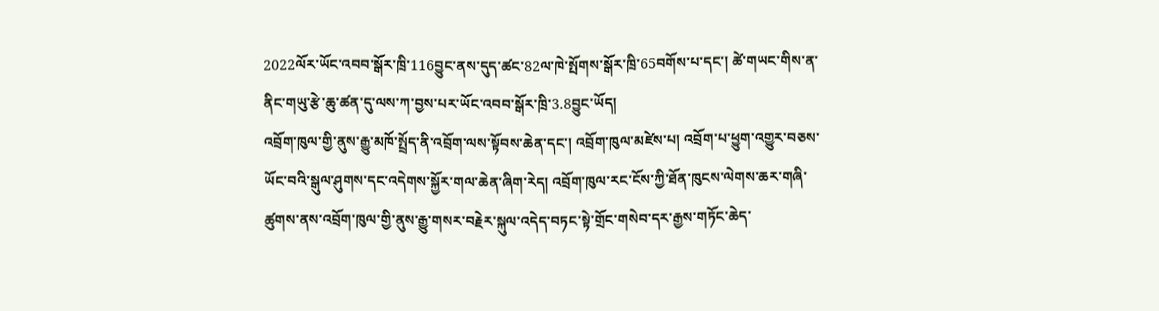2022ལོར་ཡོང་འབབ་སྒོར་ཁྲི་116བྱུང་ནས་དུད་ཚང་82ལ་ཁེ་སྤོགས་སྒོར་ཁྲི་65བགོས་པ་དང་། ཚེ་གཡང་གིས་ན་ནིང་གཡུ་རྩེ་ཆུ་ཚན་དུ་ལས་ཀ་བྱས་པར་ཡོང་འབབ་སྒོར་ཁྲི་3.8བྱུང་ཡོད།
འབྲོག་ཁུལ་གྱི་ནུས་རྒྱུ་མཁོ་སྤྲོད་ནི་འབྲོག་ལས་སྟོབས་ཆེན་དང་། འབྲོག་ཁུལ་མཛེས་པ། འབྲོག་པ་ཕྱུག་འགྱུར་བཅས་ཡོང་བའི་སྒུལ་ཤུགས་དང་འདེགས་སྐྱོར་གལ་ཆེན་ཞིག་རེད། འབྲོག་ཁུལ་རང་ངོས་ཀྱི་ཐོན་ཁུངས་ལེགས་ཆར་གཞི་ཚུགས་ནས་འབྲོག་ཁུལ་གྱི་ནུས་རྒྱུ་གསར་བརྗེར་སྐུལ་འདེད་བཏང་སྟེ་གྲོང་གསེབ་དར་རྒྱས་གཏོང་ཆེད་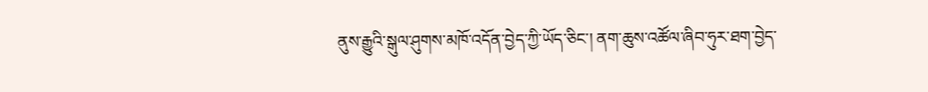ནུས་རྒྱུའི་སྒུལ་ཤུགས་མཁོ་འདོན་བྱེད་ཀྱི་ཡོད་ཅིང་། ནག་ཆུས་འཚོལ་ཞིབ་ཧུར་ཐག་བྱེད་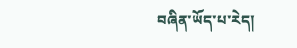བཞིན་ཡོད་པ་རེད།